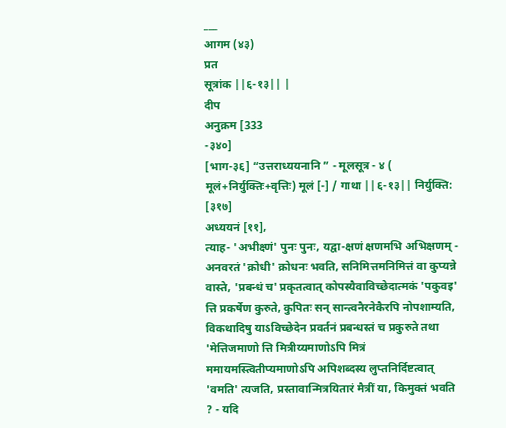___
आगम (४३)
प्रत
सूत्रांक ||६-१३|| |
दीप
अनुक्रम [333
-३४०]
[भाग-३६] “उत्तराध्ययनानि ” - मूलसूत्र - ४ ( मूलं+निर्युक्तिः+वृत्तिः) मूलं [-] / गाथा ||६-१३|| निर्युक्ति: [३१७]
अध्ययनं [११],
त्याह- 'अभीक्ष्णं' पुनः पुनः, यद्वा-क्षणं क्षणमभि अभिक्षणम् - अनवरतं 'क्रोधी' क्रोधनः भवति, सनिमित्तमनिमित्तं वा कुप्यन्ने वास्ते, 'प्रबन्धं च' प्रकृतत्वात् कोपस्यैवाविच्छेदात्मकं 'पकुवइ' त्ति प्रकर्षेण कुरुते, कुपितः सन् सान्त्वनैरनेकैरपि नोपशाम्यति, विकथादिषु याऽविच्छेदेन प्रवर्तनं प्रबन्धस्तं च प्रकुरुते तथा 'मेत्तिजमाणो त्ति मित्रीय्यमाणोऽपि मित्रं ममायमस्त्वितीप्यमाणोऽपि अपिशब्दस्य लुप्तनिर्दिष्टत्वात् 'वमति' त्यजति, प्रस्तावान्मित्रयितारं मैत्रीं या, किमुक्तं भवति ? - यदि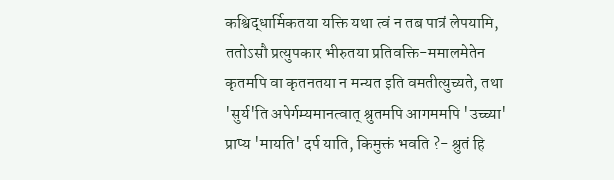कश्विद्धार्मिकतया यक्ति यथा त्वं न तब पात्रं लेपयामि, ततोऽसौ प्रत्युपकार भीरुतया प्रतिवक्ति-ममालमेतेन कृतमपि वा कृतनतया न मन्यत इति वमतीत्युच्यते, तथा 'सुर्य'ति अपेर्गम्यमानत्वात् श्रुतमपि आगममपि 'उच्च्या' प्राप्य 'मायति' दर्प याति, किमुक्तं भवति ?- श्रुतं हि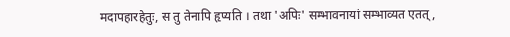मदापहारहेतुः, स तु तेनापि हृप्यति । तथा 'अपिः' सम्भावनायां सम्भाव्यत एतत्,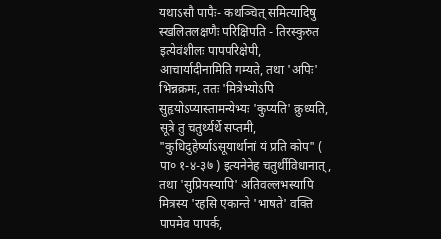यथाऽसौ पापैः- कथञ्चित् समित्यादिषु स्खलितलक्षणैः परिक्षिपति - तिरस्कुरुत इत्येवंशीलः पापपरिक्षेपी, आचार्यादीनामिति गम्यते, तथा 'अपिः' भिन्नक्रमः, ततः 'मित्रेभ्योऽपि सुहृयोऽप्यास्तामन्येभ्यः 'कुप्यति' क्रुध्यति, सूत्रे तु चतुर्थ्यर्थे सप्तमी, "कुधिदुहेर्ष्याऽसूयार्थानां यं प्रति कोप" ( पा० १-४-३७ ) इत्यनेनेह चतुर्थीविधानात्, तथा 'सुप्रियस्यापि' अतिवल्लभस्यापि मित्रस्य 'रहसि एकान्ते 'भाषते' वक्ति पापमेव पापर्क,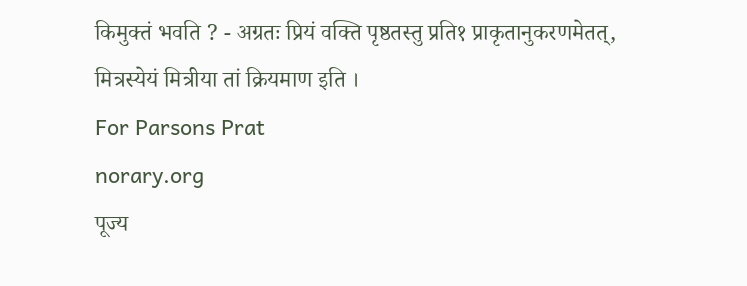किमुक्तं भवति ? - अग्रतः प्रियं वक्ति पृष्ठतस्तु प्रति१ प्राकृतानुकरणमेतत्, मित्रस्येयं मित्रीया तां क्रियमाण इति ।
For Parsons Prat
norary.org
पूज्य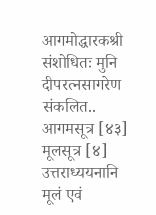आगमोद्धारकश्री संशोधितः मुनि दीपरत्नसागरेण संकलित.. आगमसूत्र [४३] मूलसूत्र [४] उत्तराध्ययनानि मूलं एवं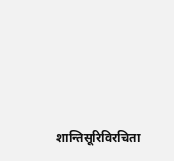शान्तिसूरिविरचिता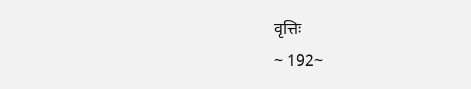वृत्तिः
~ 192~